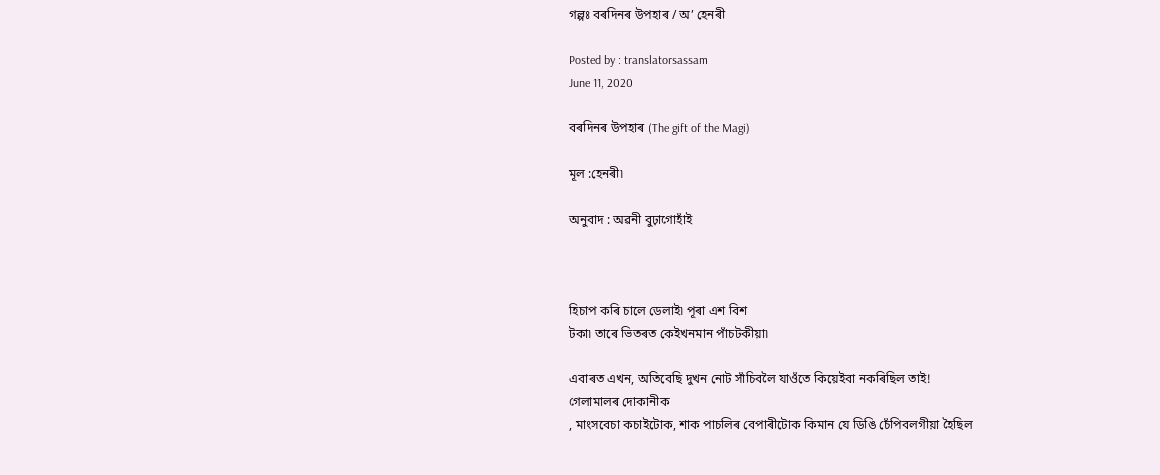গল্পঃ বৰদিনৰ উপহাৰ / অ’ হেনৰী

Posted by : translatorsassam
June 11, 2020

বৰদিনৰ উপহাৰ (The gift of the Magi)

মূল :হেনৰী৷

অনুবাদ : অৱনী বুঢ়াগোহাঁই



হিচাপ কৰি চালে ডেলাই৷ পূৰা এশ বিশ
টকা৷ তাৰে ভিতৰত কেইখনমান পাঁচটকীয়া৷

এবাৰত এখন, অতিবেছি দুখন নোট সাঁচিবলৈ যাওঁতে কিয়েইবা নকৰিছিল তাই!
গেলামালৰ দোকানীক
, মাংসবেচা কচাইটোক, শাক পাচলিৰ বেপাৰীটোক কিমান যে ডিঙি চেঁপিবলগীয়া হৈছিল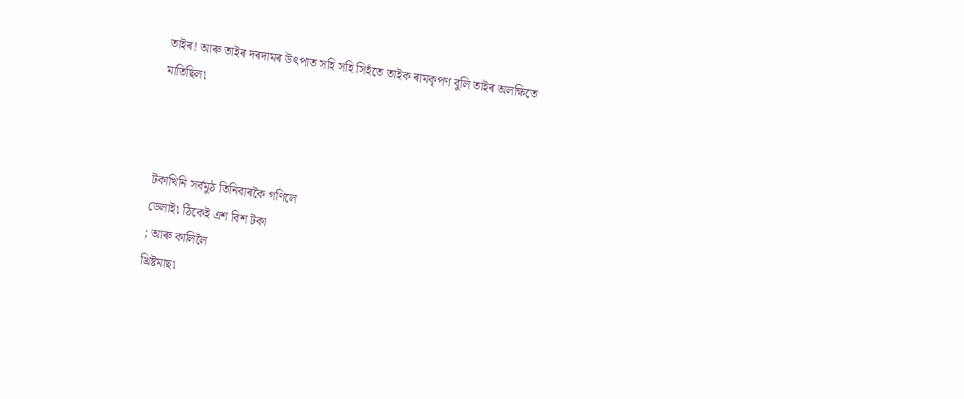তাইৰ! আৰু তাইৰ দৰদামৰ উৎপাত সহি সহি সিহঁতে তাইক ৰামকৃপণ বুলি তাইৰ অলক্ষিতে
মাতিছিল৷



টকাখিনি সৰ্বমুঠ তিনিবাৰকৈ গণিলে
ডেলাই৷ ঠিকেই এশ বিশ টকা
; আৰু কালিলৈ
খ্ৰিষ্টমাছ৷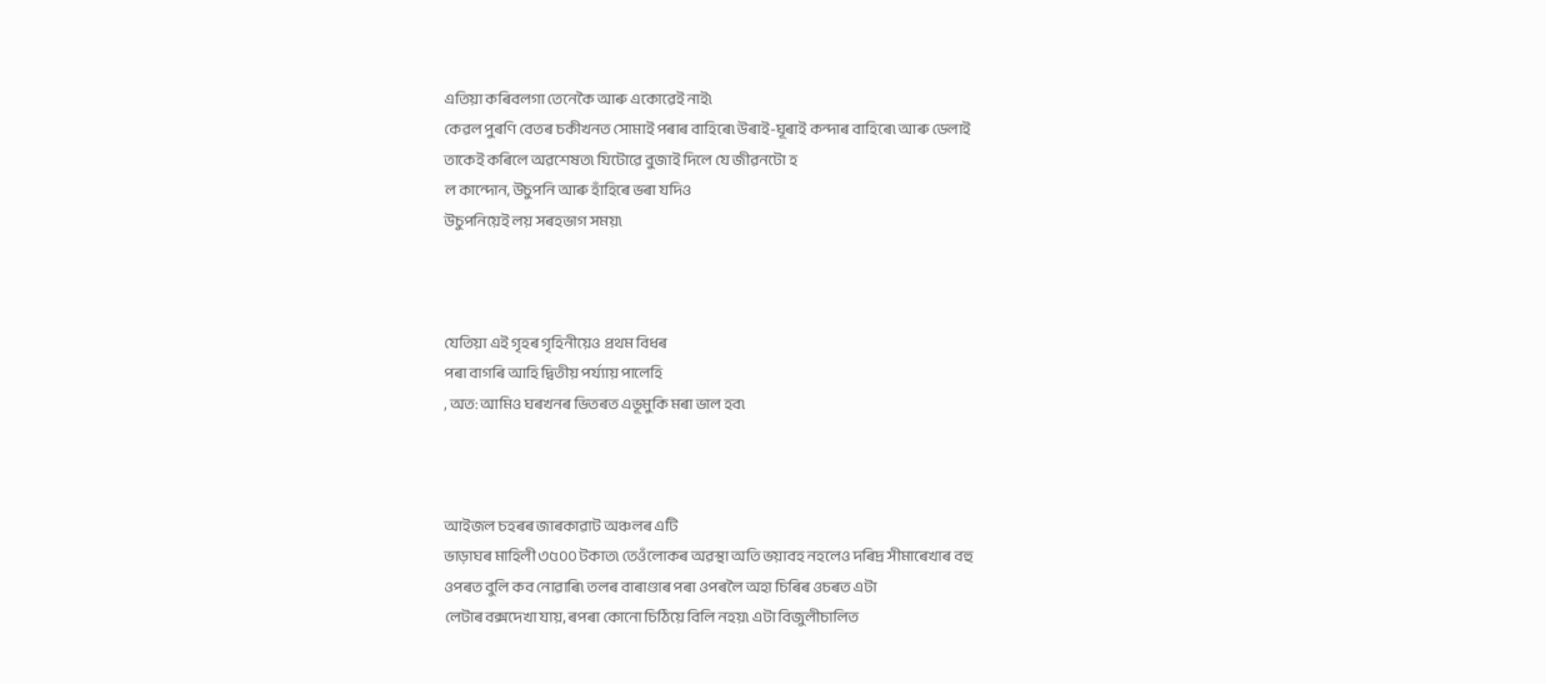এতিয়া কৰিবলগা তেনেকৈ আৰু একোৱেই নাই৷
কেৱল পুৰণি বেতৰ চকীখনত সোমাই পৰাৰ বাহিৰে৷ উৰাই-ঘূৰাই কন্দাৰ বাহিৰে৷ আৰু ডেলাই
তাকেই কৰিলে অৱশেষত৷ যিটোৱে বুজাই দিলে যে জীৱনটো হ
ল কান্দোন, উচুপনি আৰু হাঁহিৰে ভৰা যদিও
উচুপনিয়েই লয় সৰহভাগ সময়৷



যেতিয়া এই গৃহৰ গৃহিনীয়েও প্ৰথম বিধৰ
পৰা বাগৰি আহি দ্বিতীয় পৰ্য্যায় পালেহি
, অত: আমিও ঘৰখনৰ ভিতৰত এভূমুকি মৰা ভাল হব৷



আইজল চহৰৰ জাৰকাৱাট অঞ্চলৰ এটি
ভাড়াঘৰ মাহিলী ৩৫০০ টকাত৷ তেওঁলোকৰ অৱস্থা অতি ভয়াবহ নহলেও দৰিদ্ৰ সীমাৰেখাৰ বহু
ওপৰত বুলি কব নোৱাৰি৷ তলৰ বাৰাণ্ডাৰ পৰা ওপৰলৈ অহা চিৰিৰ ওচৰত এটা
লেটাৰ বক্সদেখা যায়, ৰপৰা কোনো চিঠিয়ে বিলি নহয়৷ এটা বিজুলীচালিত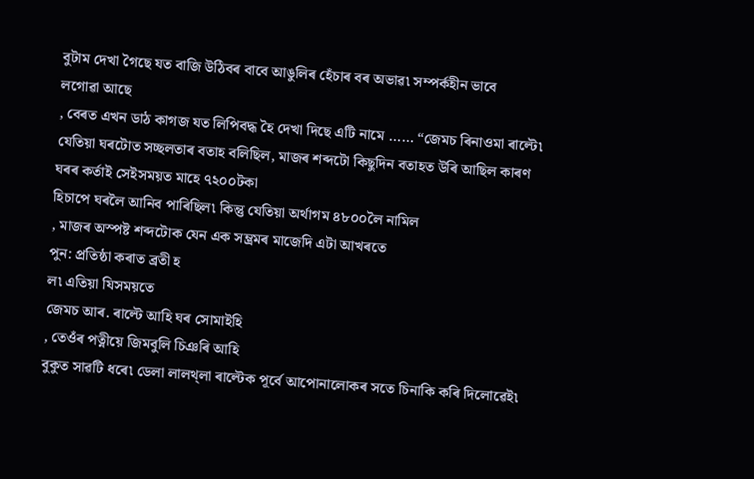বুটাম দেখা গৈছে যত বাজি উঠিবৰ বাবে আঙুলিৰ হেঁচাৰ বৰ অভাৱ৷ সম্পৰ্কহীন ভাবে
লগোৱা আছে
, বেৰত এখন ডাঠ কাগজ যত লিপিবদ্ধ হৈ দেখা দিছে এটি নামে …… “জেমচ ৰিনাওমা ৰাল্টে৷ যেতিয়া ঘৰটোত সচ্ছলতাৰ বতাহ বলিছিল, মাজৰ শব্দটো কিছুদিন বতাহত উৰি আছিল কাৰণ ঘৰৰ কৰ্তাই সেইসময়ত মাহে ৭২০০টকা
হিচাপে ঘৰলৈ আনিব পাৰিছিল৷ কিন্তু যেতিয়া অৰ্থাগম ৪৮০০লৈ নামিল
, মাজৰ অস্পষ্ট শব্দটোক যেন এক সম্ভ্ৰমৰ মাজেদি এটা আখৰতে
পুন: প্ৰতিষ্ঠা কৰাত ব্ৰতী হ
ল৷ এতিয়া যিসময়তে
জেমচ আৰ. ৰাল্টে আহি ঘৰ সোমাইহি
, তেওঁৰ পত্নীয়ে জিমবুলি চিঞৰি আহি
বুকুত সাৱটি ধৰে৷ ডেলা লালথ্লা ৰাল্টেক পূৰ্বে আপোনালোকৰ সতে চিনাকি কৰি দিলোৱেই৷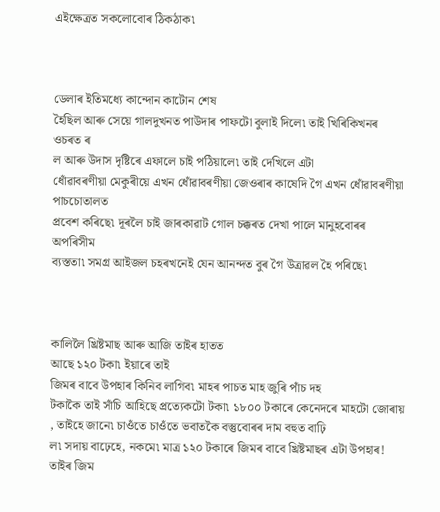এইক্ষেত্ৰত সকলোবোৰ ঠিকঠাক৷



ডেলাৰ ইতিমধ্যে কান্দোন কাটোন শেষ
হৈছিল আৰু সেয়ে গালদুখনত পাউদাৰ পাফটো বুলাই দিলে৷ তাই খিৰিকিখনৰ ওচৰত ৰ
ল আৰু উদাস দৃষ্টিৰে এফালে চাই পঠিয়ালে৷ তাই দেখিলে এটা
ধোঁৱাবৰণীয়া মেকুৰীয়ে এখন ধোঁৱাবৰণীয়া জেওৰাৰ কাষেদি গৈ এখন ধোঁৱাবৰণীয়া পাচচোতালত
প্ৰবেশ কৰিছে৷ দূৰলৈ চাই জাৰকাৱাট গোল চক্কৰত দেখা পালে মানুহবোৰৰ অপৰিসীম
ব্যস্ততা৷ সমগ্ৰ আইজল চহৰখনেই যেন আনন্দত বুৰ গৈ উত্ৰাৱল হৈ পৰিছে৷



কালিলৈ খ্ৰিষ্টমাছ আৰু আজি তাইৰ হাতত
আছে ১২০ টকা৷ ইয়াৰে তাই
জিমৰ বাবে উপহাৰ কিনিব লাগিব৷ মাহৰ পাচত মাহ জুৰি পাঁচ দহ
টকাকৈ তাই সাঁচি আহিছে প্ৰত্যেকটো টকা৷ ১৮০০ টকাৰে কেনেদৰে মাহটো জোৰায়
, তাইহে জানে৷ চাওঁতে চাওঁতে ভবাতকৈ বস্তুবোৰৰ দাম বহুত বাঢ়ি
ল৷ সদায় বাঢ়েহে, নকমে৷ মাত্ৰ ১২০ টকাৰে জিমৰ বাবে খ্ৰিষ্টমাছৰ এটা উপহাৰ! তাইৰ জিম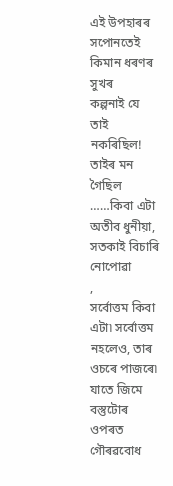এই উপহাৰৰ সপোনতেই কিমান ধৰণৰ সুখৰ
কল্পনাই যে তাই নকৰিছিল! তাইৰ মন গৈছিল
……কিবা এটা অতীব ধুনীয়া, সতকাই বিচাৰি
নোপোৱা
,
সৰ্বোত্তম কিবা এটা৷ সৰ্বোত্তম নহলেও, তাৰ ওচৰে পাজৰে৷ যাতে জিমে বস্তুটোৰ ওপৰত গৌৰৱবোধ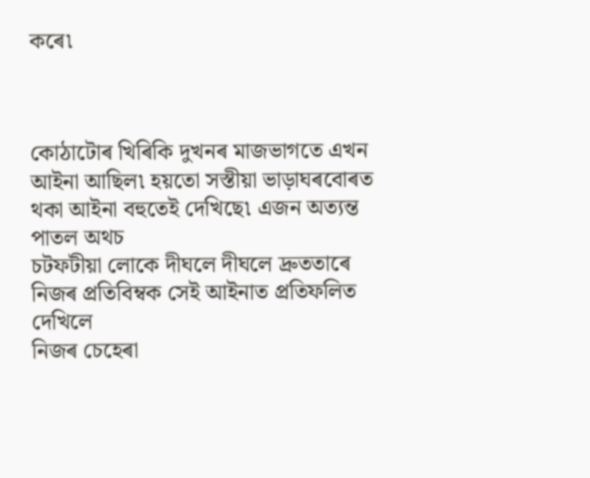কৰে৷



কোঠাটোৰ খিৰিকি দুখনৰ মাজভাগতে এখন
আইনা আছিল৷ হয়তো সস্তীয়া ভাড়াঘৰবোৰত থকা আইনা বহুতেই দেখিছে৷ এজন অত্যন্ত পাতল অথচ
চটফটীয়া লোকে দীঘলে দীঘলে দ্ৰুততাৰে নিজৰ প্ৰতিবিম্বক সেই আইনাত প্ৰতিফলিত দেখিলে
নিজৰ চেহেৰা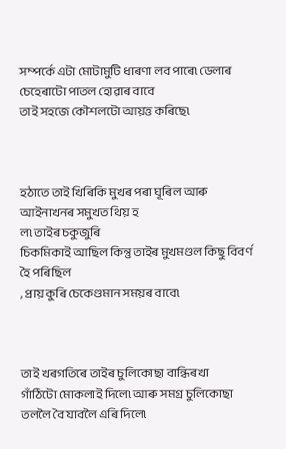সম্পৰ্কে এটা মোটামুটি ধাৰণা লব পাৰে৷ ডেলাৰ চেহেৰাটো পাতল হোৱাৰ বাবে
তাই সহজে কৌশলটো আয়ত্ত কৰিছে৷



হঠাতে তাই খিৰিকি মুখৰ পৰা ঘূৰিল আৰু
আইনাখনৰ সমুখত থিয় হ
ল৷ তাইৰ চকুজুৰি
চিকমিকাই আছিল কিন্তু তাইৰ মুখমণ্ডল কিছু বিবৰ্ণ হৈ পৰিছিল
, প্ৰায় কুৰি চেকেণ্ডমান সময়ৰ বাবে৷



তাই খৰগতিৰে তাইৰ চুলিকোছা বান্ধিৰখা
গাঁঠিটো মোকলাই দিলে৷ আৰু সমগ্ৰ চুলিকোছা তললৈ বৈ যাবলৈ এৰি দিলে৷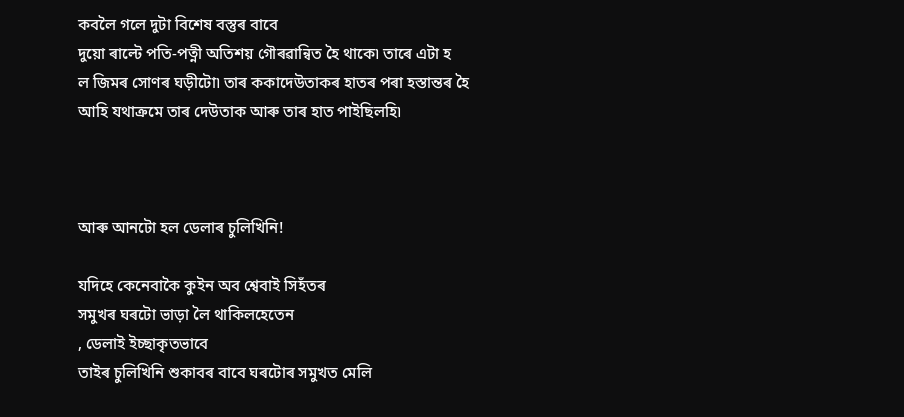কবলৈ গলে দুটা বিশেষ বস্তুৰ বাবে
দুয়ো ৰাল্টে পতি-পত্নী অতিশয় গৌৰৱান্বিত হৈ থাকে৷ তাৰে এটা হ
ল জিমৰ সোণৰ ঘড়ীটো৷ তাৰ ককাদেউতাকৰ হাতৰ পৰা হস্তান্তৰ হৈ
আহি যথাক্ৰমে তাৰ দেউতাক আৰু তাৰ হাত পাইছিলহি৷



আৰু আনটো হল ডেলাৰ চুলিখিনি!

যদিহে কেনেবাকৈ কুইন অব শ্বেবাই সিহঁতৰ
সমুখৰ ঘৰটো ভাড়া লৈ থাকিলহেতেন
, ডেলাই ইচ্ছাকৃতভাবে
তাইৰ চুলিখিনি শুকাবৰ বাবে ঘৰটোৰ সমুখত মেলি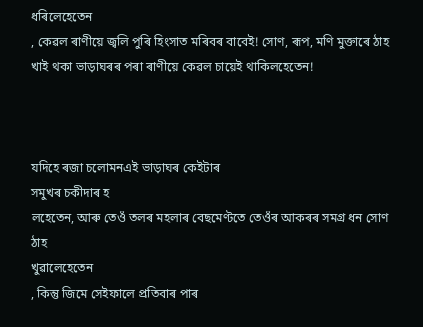ধৰিলেহেতেন
, কেৱল ৰাণীয়ে জ্বলি পুৰি হিংসাত মৰিবৰ বাবেই! সোণ, ৰূপ, মণি মুক্তাৰে ঠাহ
খাই থকা ভাড়াঘৰৰ পৰা ৰাণীয়ে কেৱল চায়েই থাকিলহেতেন!



যদিহে ৰজা চলোমনএই ভাড়াঘৰ কেইটাৰ
সমুখৰ চকীদাৰ হ
লহেতেন, আৰু তেওঁ তলৰ মহলাৰ বেছমেণ্টতে তেওঁৰ আকৰৰ সমগ্ৰ ধন সোণ ঠাহ
খুৱালেহেতেন
, কিন্তু জিমে সেইফালে প্ৰতিবাৰ পাৰ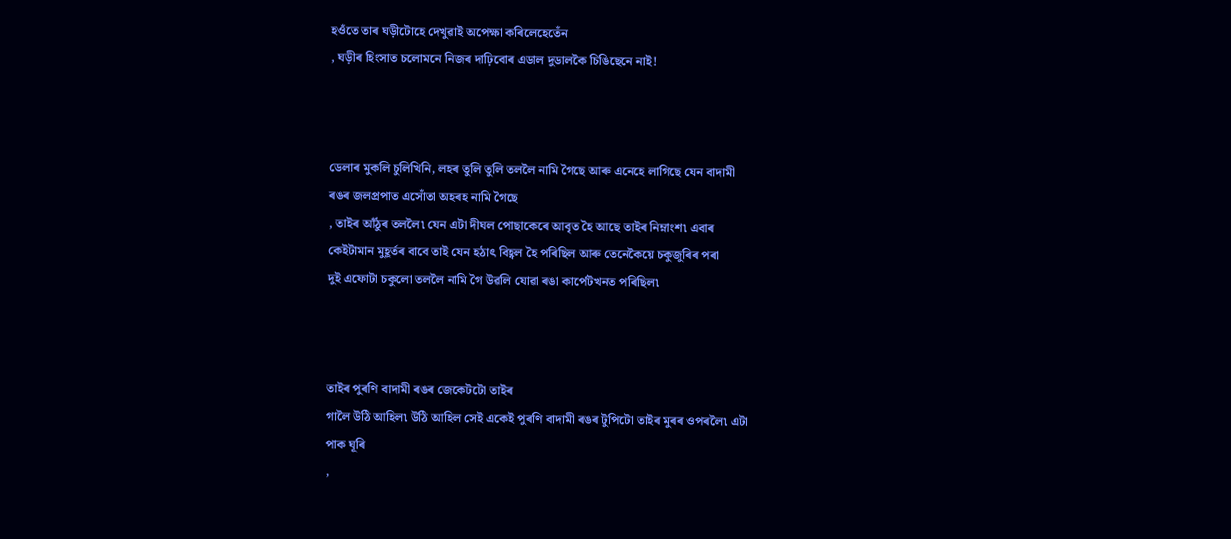হওঁতে তাৰ ঘড়ীটোহে দেখুৱাই অপেক্ষা কৰিলেহেতেঁন
, ঘড়ীৰ হিংসাত চলোমনে নিজৰ দাঢ়িবোৰ এডাল দুডালকৈ চিঙিছেনে নাই!



ডেলাৰ মুকলি চুলিখিনি, লহৰ তুলি তুলি তললৈ নামি গৈছে আৰু এনেহে লাগিছে যেন বাদামী
ৰঙৰ জলপ্ৰপাত এসোঁতা অহৰহ নামি গৈছে
, তাইৰ আঁঠুৰ তললৈ৷ যেন এটা দীঘল পোছাকেৰে আবৃত হৈ আছে তাইৰ নিম্নাংশ৷ এবাৰ
কেইটামান মুহূৰ্তৰ বাবে তাই যেন হঠাৎ বিহ্বল হৈ পৰিছিল আৰু তেনেকৈয়ে চকুজুৰিৰ পৰা
দুই এফোটা চকুলো তললৈ নামি গৈ উৱলি যোৱা ৰঙা কাৰ্পেটখনত পৰিছিল৷



তাইৰ পুৰণি বাদামী ৰঙৰ জেকেটটো তাইৰ
গালৈ উঠি আহিল৷ উঠি আহিল সেই একেই পুৰণি বাদামী ৰঙৰ টুপিটো তাইৰ মুৰৰ ওপৰলৈ৷ এটা
পাক ঘূৰি
,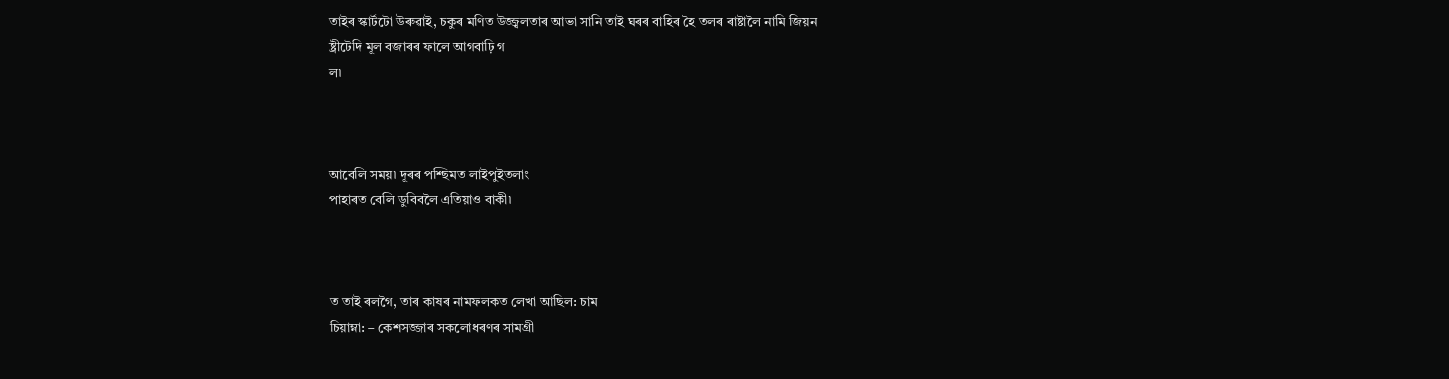তাইৰ স্কাৰ্টটো উৰুৱাই, চকুৰ মণিত উজ্জ্বলতাৰ আভা সানি তাই ঘৰৰ বাহিৰ হৈ তলৰ ৰাষ্টালৈ নামি জিয়ন
ষ্ট্ৰীটেদি মূল বজাৰৰ ফালে আগবাঢ়ি গ
ল৷



আবেলি সময়৷ দূৰৰ পশ্ছিমত লাইপুইতলাং
পাহাৰত বেলি ডুবিবলৈ এতিয়াও বাকী৷



ত তাই ৰলগৈ, তাৰ কাষৰ নামফলকত লেখা আছিল: চাম
চিয়াম্না: – কেশসজ্জাৰ সকলোধৰণৰ সামগ্ৰী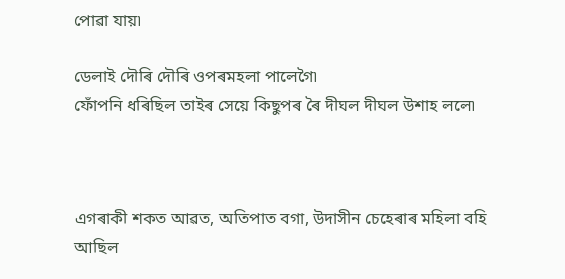পোৱা যায়৷

ডেলাই দৌৰি দৌৰি ওপৰমহলা পালেগৈ৷
ফোঁপনি ধৰিছিল তাইৰ সেয়ে কিছুপৰ ৰৈ দীঘল দীঘল উশাহ ললে৷



এগৰাকী শকত আৱত, অতিপাত বগা, উদাসীন চেহেৰাৰ মহিলা বহি আছিল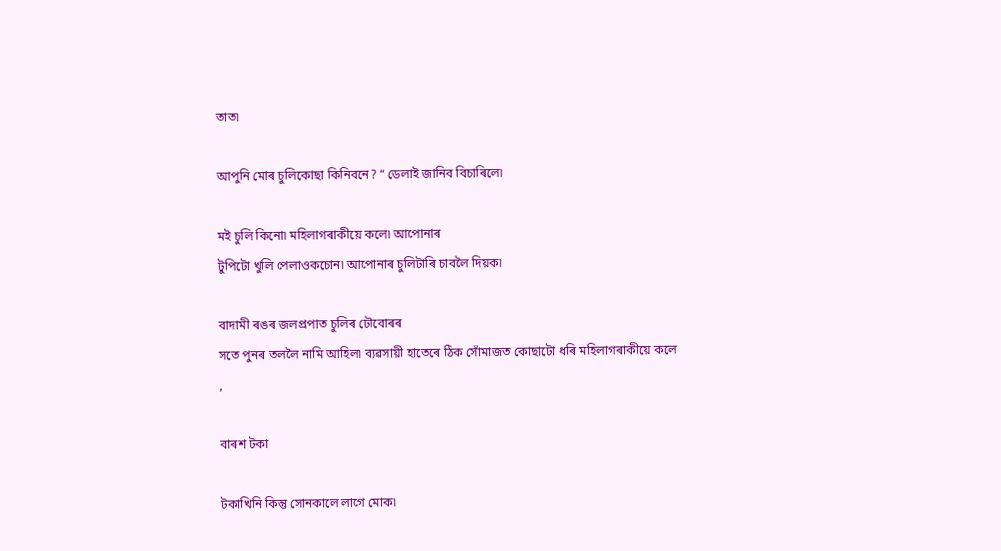তাত৷

আপুনি মোৰ চুলিকোছা কিনিবনে? “ ডেলাই জানিব বিচাৰিলে৷

মই চুলি কিনো৷ মহিলাগৰাকীয়ে কলে৷ আপোনাৰ
টুপিটো খুলি পেলাওকচোন৷ আপোনাৰ চুলিটাৰি চাবলৈ দিয়ক৷

বাদামী ৰঙৰ জলপ্ৰপাত চুলিৰ ঢৌবোৰৰ
সতে পুনৰ তললৈ নামি আহিল৷ ব্যৱসায়ী হাতেৰে ঠিক সোঁমাজত কোছাটো ধৰি মহিলাগৰাকীয়ে কলে
,

বাৰশ টকা

টকাখিনি কিন্তু সোনকালে লাগে মোক৷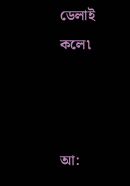ডেলাই কলে৷



আ: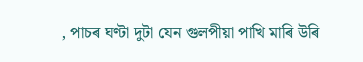, পাচৰ ঘণ্টা দুটা যেন গুলপীয়া পাখি মাৰি উৰি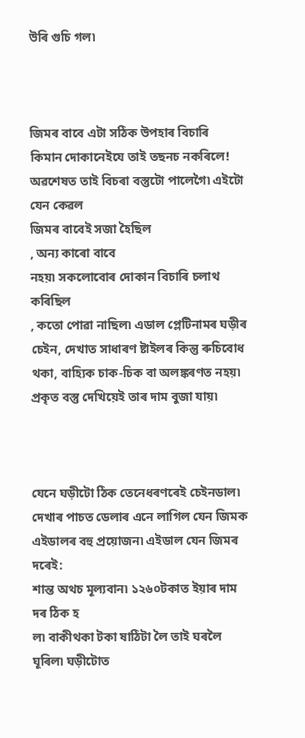উৰি গুচি গল৷



জিমৰ বাবে এটা সঠিক উপহাৰ বিচাৰি
কিমান দোকানেইযে তাই তছনচ নকৰিলে! অৱশেষত তাই বিচৰা বস্তুটো পালেগৈ৷ এইটো যেন কেৱল
জিমৰ বাবেই সজা হৈছিল
, অন্য কাৰো বাবে
নহয়৷ সকলোবোৰ দোকান বিচাৰি চলাথ কৰিছিল
, কতো পোৱা নাছিল৷ এডাল প্লেটিনামৰ ঘড়ীৰ চেইন, দেখাত সাধাৰণ ষ্টাইলৰ কিন্তু ৰুচিবোধ থকা, বাহ্যিক চাক-চিক বা অলঙ্কৰণত নহয়৷ প্ৰকৃত বস্তু দেখিয়েই তাৰ দাম বুজা যায়৷



যেনে ঘড়ীটো ঠিক তেনেধৰণৰেই চেইনডাল৷
দেখাৰ পাচত ডেলাৰ এনে লাগিল যেন জিমক এইডালৰ বহু প্ৰয়োজন৷ এইডাল যেন জিমৰ দৰেই:
শান্ত অথচ মূল্যবান৷ ১২৬০টকাত ইয়াৰ দাম দৰ ঠিক হ
ল৷ বাকীথকা টকা ষাঠিটা লৈ তাই ঘৰলৈ ঘূৰিল৷ ঘড়ীটোত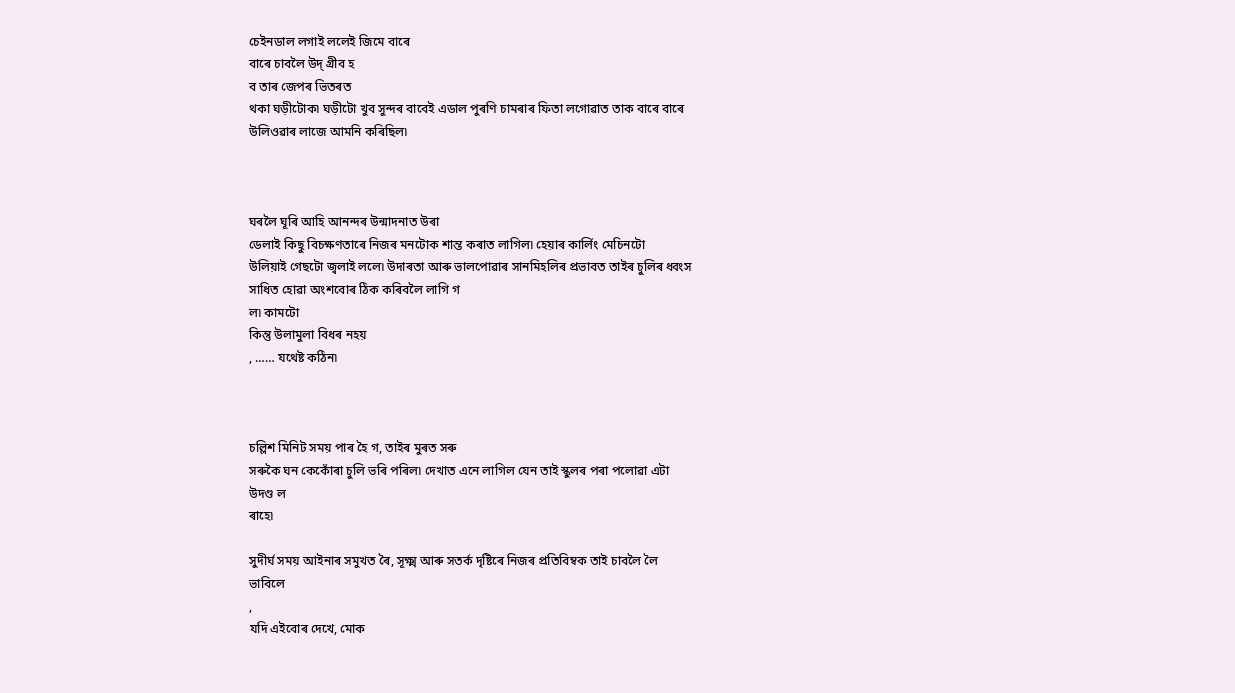চেইনডাল লগাই ললেই জিমে বাৰে
বাৰে চাবলৈ উদ্ গ্ৰীব হ
ব তাৰ জেপৰ ভিতৰত
থকা ঘড়ীটোক৷ ঘড়ীটো খুব সুন্দৰ বাবেই এডাল পুৰণি চামৰাৰ ফিতা লগোৱাত তাক বাৰে বাৰে
উলিওৱাৰ লাজে আমনি কৰিছিল৷



ঘৰলৈ ঘূৰি আহি আনন্দৰ উন্মাদনাত উৰা
ডেলাই কিছু বিচক্ষণতাৰে নিজৰ মনটোক শান্ত কৰাত লাগিল৷ হেয়াৰ কাৰ্লিং মেচিনটো
উলিয়াই গেছটো জ্বলাই ললে৷ উদাৰতা আৰু ভালপোৱাৰ সানমিহলিৰ প্ৰভাবত তাইৰ চুলিৰ ধ্বংস
সাধিত হোৱা অংশবোৰ ঠিক কৰিবলৈ লাগি গ
ল৷ কামটো
কিন্তু উলামুলা বিধৰ নহয়
, …… যথেষ্ট কঠিন৷



চল্লিশ মিনিট সময় পাৰ হৈ গ, তাইৰ মুৰত সৰু
সৰুকৈ ঘন কেকোঁৰা চুলি ভৰি পৰিল৷ দেখাত এনে লাগিল যেন তাই স্কুলৰ পৰা পলোৱা এটা
উদণ্ড ল
ৰাহে৷

সুদীৰ্ঘ সময় আইনাৰ সমুখত ৰৈ, সূক্ষ্ম আৰু সতৰ্ক দৃষ্টিৰে নিজৰ প্ৰতিবিম্বক তাই চাবলৈ লৈ
ভাবিলে
,
যদি এইবোৰ দেখে, মোক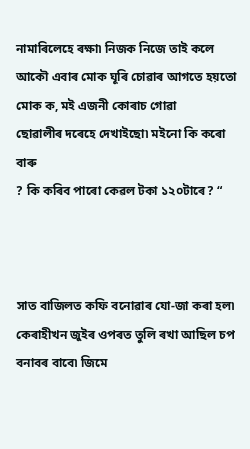নামাৰিলেহে ৰক্ষা৷ নিজক নিজে তাই কলে আকৌ এবাৰ মোক ঘূৰি চোৱাৰ আগতে হয়তো মোক ক, মই এজনী কোৰাচ গোৱা
ছোৱালীৰ দৰেহে দেখাইছো৷ মইনো কি কৰো বাৰু
? কি কৰিব পাৰো কেৱল টকা ১২০টাৰে? “



সাত বাজিলত কফি বনোৱাৰ যো-জা কৰা হল৷ কেৰাহীখন জুইৰ ওপৰত তুলি ৰখা আছিল চপ বনাবৰ বাবে৷ জিমে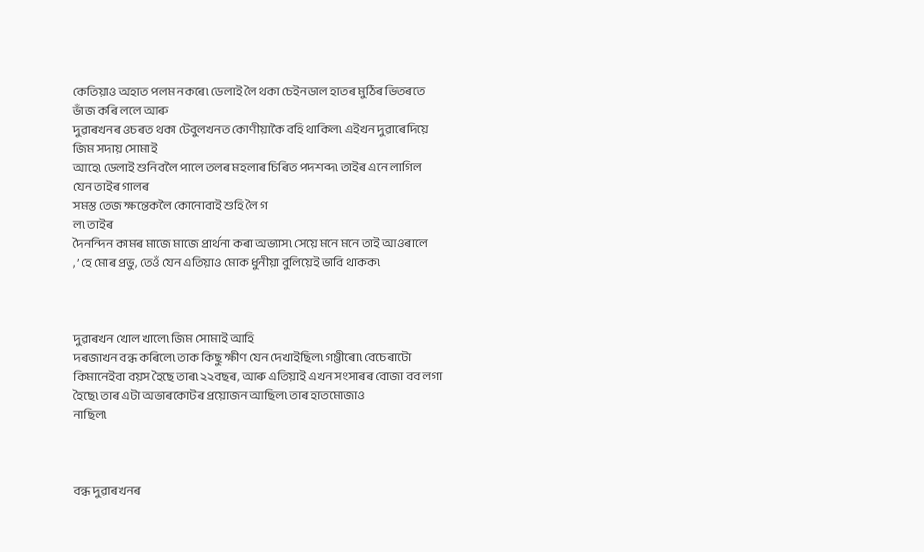কেতিয়াও অহাত পলম নকৰে৷ ডেলাই লৈ থকা চেইনডাল হাতৰ মুঠিৰ ভিতৰতে ভাঁজ কৰি ললে আৰু
দুৱাৰখনৰ ওচৰত থকা টেবুলখনত কোণীয়াকৈ বহি থাকিল৷ এইখন দুৱাৰেদিয়ে জিম সদায় সোমাই
আহে৷ ডেলাই শুনিবলৈ পালে তলৰ মহলাৰ চিৰিত পদশব্দ৷ তাইৰ এনে লাগিল যেন তাইৰ গালৰ
সমস্ত তেজ ক্ষন্তেকলৈ কোনোবাই শুহি লৈ গ
ল৷ তাইৰ
দৈনন্দিন কামৰ মাজে মাজে প্ৰাৰ্থনা কৰা অভ্যাস৷ সেয়ে মনে মনে তাই আওৰালে
, ’হে মোৰ প্ৰভু, তেওঁ যেন এতিয়াও মোক ধুনীয়া বুলিয়েই ভাবি থাকক৷



দুৱাৰখন খোল খালে৷ জিম সোমাই আহি
দৰজাখন বন্ধ কৰিলে৷ তাক কিছু ক্ষীণ যেন দেখাইছিল৷ গম্ভীৰো৷ বেচেৰাটো
কিমানেইবা বয়স হৈছে তাৰ৷ ২২বছৰ, আৰু এতিয়াই এখন সংসাৰৰ বোজা বব লগা হৈছে৷ তাৰ এটা অভাৰকোটৰ প্ৰয়োজন আছিল৷ তাৰ হাতমোজাও
নাছিল৷



বন্ধ দুৱাৰখনৰ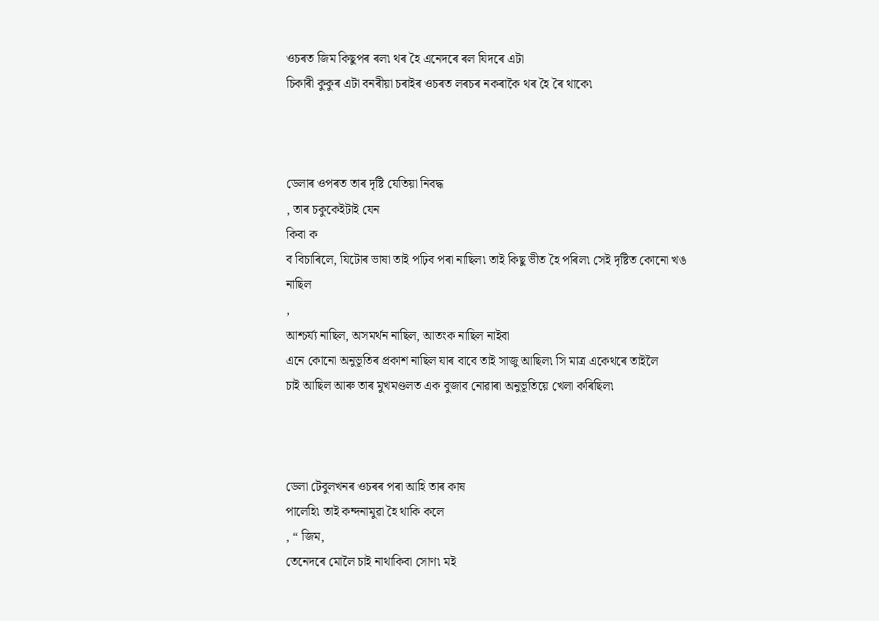ওচৰত জিম কিছুপৰ ৰল৷ থৰ হৈ এনেদৰে ৰল যিদৰে এটা
চিকাৰী কুকুৰ এটা বনৰীয়া চৰাইৰ ওচৰত লৰচৰ নকৰাকৈ থৰ হৈ ৰৈ থাকে৷



ডেলাৰ ওপৰত তাৰ দৃষ্টি যেতিয়া নিবদ্ধ
, তাৰ চকুকেইটাই যেন
কিবা ক
ব বিচাৰিলে, যিটোৰ ভাষা তাই পঢ়িব পৰা নাছিল৷ তাই কিছু ভীত হৈ পৰিল৷ সেই দৃষ্টিত কোনো খঙ
নাছিল
,
আশ্চৰ্য্য নাছিল, অসমৰ্থন নাছিল, আতংক নাছিল নাইবা
এনে কোনো অনুভূতিৰ প্ৰকাশ নাছিল যাৰ বাবে তাই সাজু আছিল৷ সি মাত্ৰ একেথৰে তাইলৈ
চাই আছিল আৰু তাৰ মুখমণ্ডলত এক বুজাব নোৱাৰা অনুভূতিয়ে খেলা কৰিছিল৷



ডেলা টেবুলখনৰ ওচৰৰ পৰা আহি তাৰ কাষ
পালেহি৷ তাই কন্দনামুৱা হৈ থাকি কলে
, “ জিম,
তেনেদৰে মোলৈ চাই নাথাকিবা সোণ৷ মই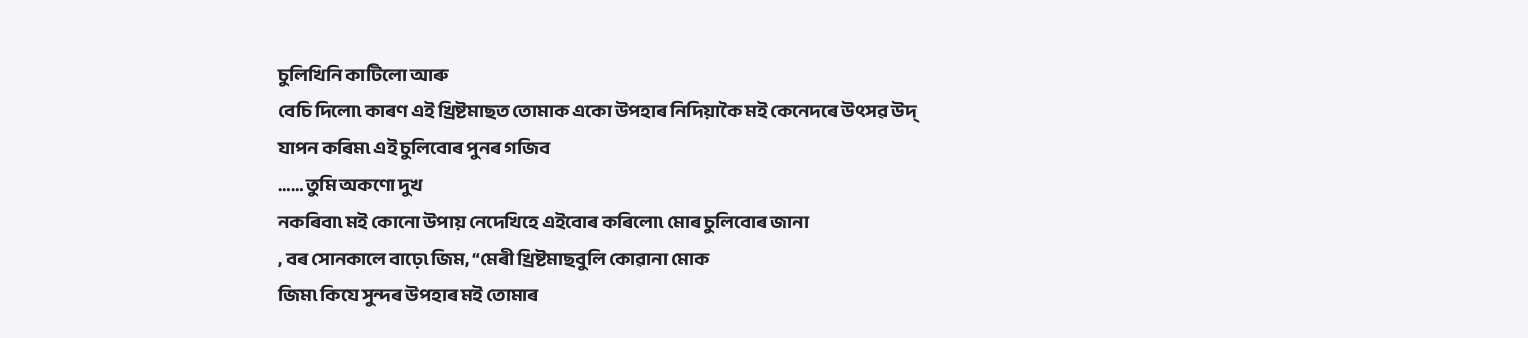চুলিখিনি কাটিলো আৰু
বেচি দিলো৷ কাৰণ এই খ্ৰিষ্টমাছত তোমাক একো উপহাৰ নিদিয়াকৈ মই কেনেদৰে উৎসৱ উদ্
যাপন কৰিম৷ এই চুলিবোৰ পুনৰ গজিব
…… তুমি অকণো দুখ
নকৰিবা৷ মই কোনো উপায় নেদেখিহে এইবোৰ কৰিলো৷ মোৰ চুলিবোৰ জানা
, বৰ সোনকালে বাঢ়ে৷ জিম, “মেৰী খ্ৰিষ্টমাছবুলি কোৱানা মোক
জিম৷ কিযে সুন্দৰ উপহাৰ মই তোমাৰ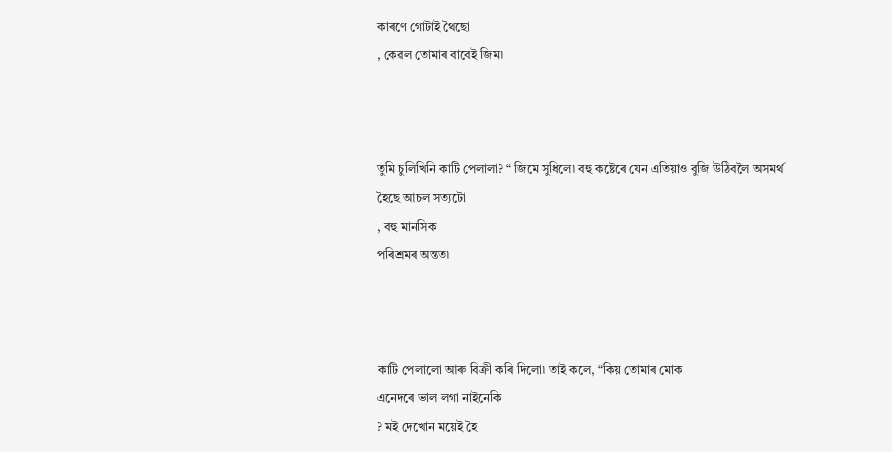কাৰণে গোটাই থৈছো
, কেৱল তোমাৰ বাবেই জিম৷



তুমি চুলিখিনি কাটি পেলালা? “ জিমে সুধিলে৷ বহু কষ্টেৰে যেন এতিয়াও বুজি উঠিবলৈ অসমৰ্থ
হৈছে আচল সত্যটো
, বহু মানসিক
পৰিশ্ৰমৰ অন্তত৷



কাটি পেলালো আৰু বিক্ৰী কৰি দিলো৷ তাই কলে, “কিয় তোমাৰ মোক
এনেদৰে ভাল লগা নাইনেকি
? মই দেখোন ময়েই হৈ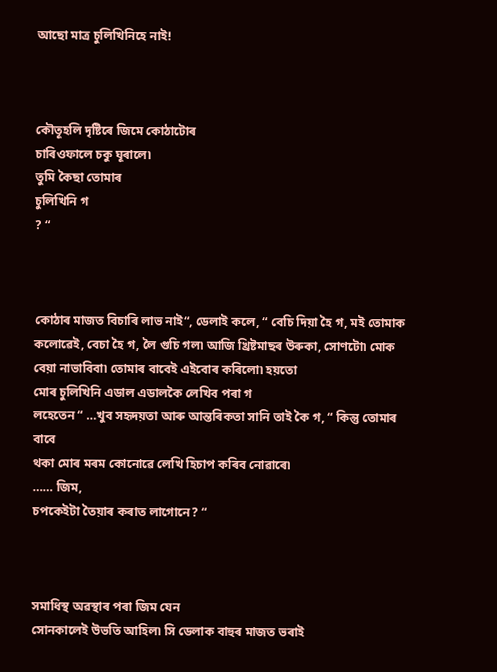আছো মাত্ৰ চুলিখিনিহে নাই!



কৌতূহলি দৃষ্টিৰে জিমে কোঠাটোৰ
চাৰিওফালে চকু ঘূৰালে৷
তুমি কৈছা তোমাৰ
চুলিখিনি গ
? “



কোঠাৰ মাজত বিচাৰি লাভ নাই“, ডেলাই কলে, “ বেচি দিয়া হৈ গ, মই তোমাক কলোৱেই, বেচা হৈ গ, লৈ গুচি গল৷ আজি খ্ৰিষ্টমাছৰ উৰুকা, সোণটো৷ মোক বেয়া নাভাবিবা৷ তোমাৰ বাবেই এইবোৰ কৰিলো৷ হয়তো
মোৰ চুলিখিনি এডাল এডালকৈ লেখিব পৰা গ
লহেতেন “ …খুব সহৃদয়তা আৰু আন্তৰিকতা সানি তাই কৈ গ, “ কিন্তু তোমাৰ বাবে
থকা মোৰ মৰম কোনোৱে লেখি হিচাপ কৰিব নোৱাৰে৷
…… জিম,
চপকেইটা তৈয়াৰ কৰাত লাগোনে? “



সমাধিস্থ অৱস্থাৰ পৰা জিম যেন
সোনকালেই উভতি আহিল৷ সি ডেলাক বাহুৰ মাজত ভৰাই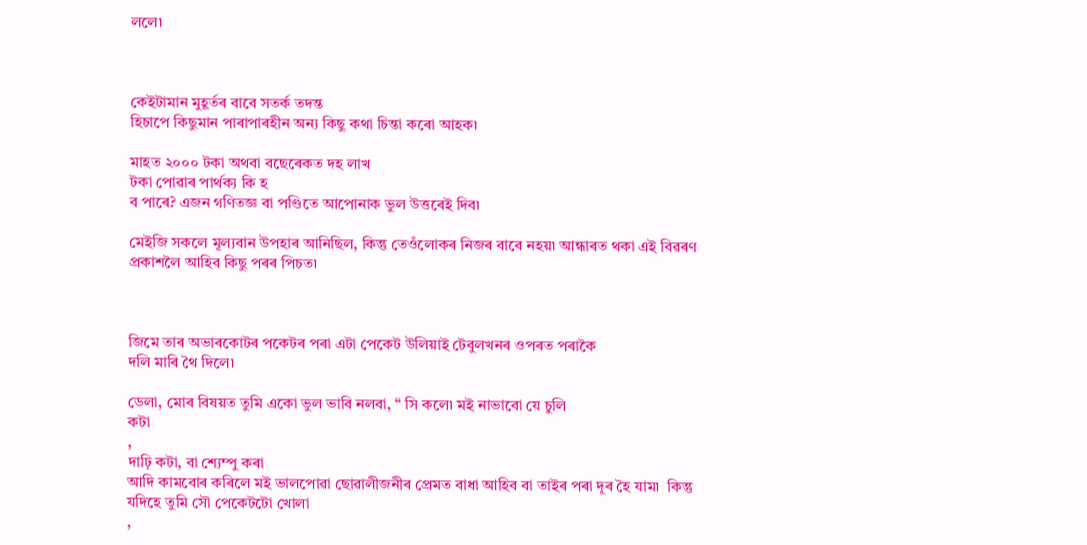ললে৷



কেইটামান মুহূৰ্তৰ বাবে সতৰ্ক তদন্ত
হিচাপে কিছুমান পাৰাপাৰহীন অন্য কিছু কথা চিন্তা কৰো আহক৷

মাহত ২০০০ টকা অথবা বছেৰেকত দহ লাখ
টকা পোৱাৰ পাৰ্থক্য কি হ
ব পাৰে? এজন গণিতজ্ঞ বা পণ্ডিতে আপোনাক ভুল উত্তৰেই দিব৷

মেইজি সকলে মূল্যবান উপহাৰ আনিছিল, কিন্তু তেওঁলোকৰ নিজৰ বাবে নহয়৷ আন্ধাৰত থকা এই বিৱৰণ
প্ৰকাশলৈ আহিব কিছু পৰৰ পিচত৷



জিমে তাৰ অভাৰকোটৰ পকেটৰ পৰা এটা পেকেট উলিয়াই টেবুলখনৰ ওপৰত পৰাকৈ
দলি মাৰি থৈ দিলে৷

ডেলা, মোৰ বিষয়ত তুমি একো ভুল ভাবি নলবা, “ সি কলে৷ মই নাভাবো যে চুলি
কটা
,
দাঢ়ি কটা, বা শ্যেম্পু কৰা
আদি কামবোৰ কৰিলে মই ভালপোৱা ছোৱালীজনীৰ প্ৰেমত বাধা আহিব বা তাইৰ পৰা দূৰ হৈ যাম৷  কিন্তু যদিহে তুমি সৌ পেকেটটো খোলা
,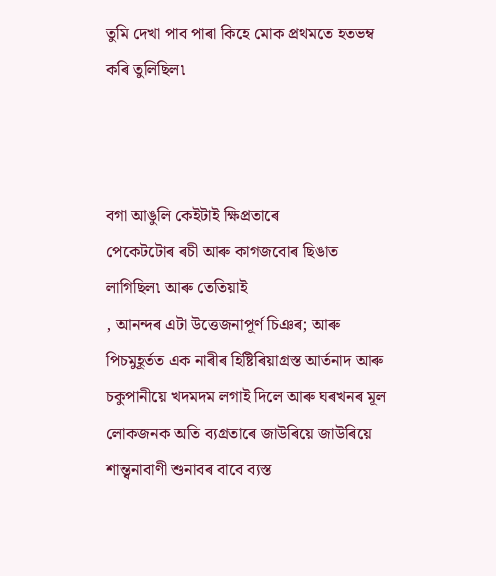তুমি দেখা পাব পাৰা কিহে মোক প্ৰথমতে হতভম্ব কৰি তুলিছিল৷



বগা আঙুলি কেইটাই ক্ষিপ্ৰতাৰে
পেকেটটোৰ ৰচী আৰু কাগজবোৰ ছিঙাত লাগিছিল৷ আৰু তেতিয়াই
, আনন্দৰ এটা উত্তেজনাপূৰ্ণ চিঞৰ; আৰু পিচমুহূৰ্তত এক নাৰীৰ হিষ্টিৰিয়াগ্ৰস্ত আৰ্তনাদ আৰু
চকুপানীয়ে খদমদম লগাই দিলে আৰু ঘৰখনৰ মূল লোকজনক অতি ব্যগ্ৰতাৰে জাউৰিয়ে জাউৰিয়ে
শান্ত্বনাবাণী শুনাবৰ বাবে ব্যস্ত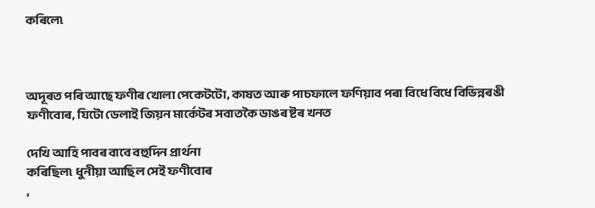কৰিলে৷



অদূৰত পৰি আছে ফণীৰ খোলা পেকেটটো, কাষত আৰু পাচফালে ফণিয়াব পৰা বিধে বিধে বিভিন্নৰঙী ফণীবোৰ, যিটো ডেলাই জিয়ন মাৰ্কেটৰ সবাতকৈ ডাঙৰ ষ্টৰ খনত

দেখি আহি পাবৰ বাবে বহুদিন প্ৰাৰ্থনা
কৰিছিল৷  ধুনীয়া আছিল সেই ফণীবোৰ
,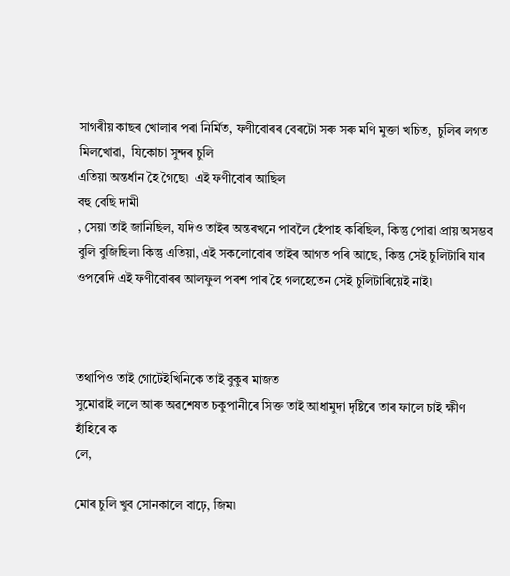সাগৰীয় কাছৰ খোলাৰ পৰা নিৰ্মিত, ফণীবোৰৰ বেৰটো সৰু সৰু মণি মুক্তা খচিত,  চুলিৰ লগত মিলখোৱা,  যিকোচা সুন্দৰ চুলি
এতিয়া অন্তৰ্ধান হৈ গৈছে৷  এই ফণীবোৰ আছিল
বহু বেছি দামী
, সেয়া তাই জানিছিল, যদিও তাইৰ অন্তৰখনে পাবলৈ হেঁপাহ কৰিছিল, কিন্তু পোৱা প্ৰায় অসম্ভব বুলি বুজিছিল৷ কিন্তু এতিয়া, এই সকলোবোৰ তাইৰ আগত পৰি আছে, কিন্তু সেই চুলিটাৰি যাৰ ওপৰেদি এই ফণীবোৰৰ আলফুল পৰশ পাৰ হৈ গলহেতেন সেই চুলিটাৰিয়েই নাই৷



তথাপিও তাই গোটেইখিনিকে তাই বুকুৰ মাজত
সুমোৱাই ললে আৰু অৱশেষত চকুপানীৰে সিক্ত তাই আধামুদা দৃষ্টিৰে তাৰ ফালে চাই ক্ষীণ
হাঁহিৰে ক
লে,

মোৰ চুলি খুব সোনকালে বাঢ়ে, জিম৷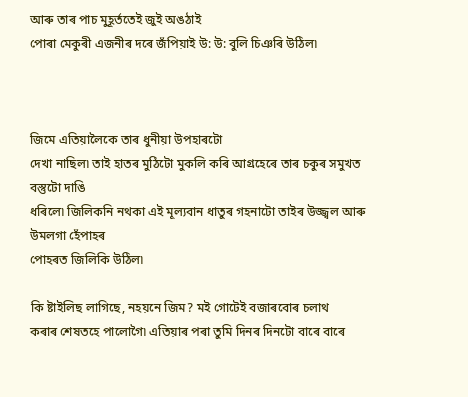আৰু তাৰ পাচ মুহূৰ্ততেই জুই অঙঠাই
পোৰা মেকুৰী এজনীৰ দৰে জঁপিয়াই উ: উ: বুলি চিঞৰি উঠিল৷



জিমে এতিয়ালৈকে তাৰ ধুনীয়া উপহাৰটো
দেখা নাছিল৷ তাই হাতৰ মুঠিটো মুকলি কৰি আগ্ৰহেৰে তাৰ চকুৰ সমুখত বস্তুটো দাঙি
ধৰিলে৷ জিলিকনি নথকা এই মূল্যবান ধাতুৰ গহনাটো তাইৰ উজ্জ্বল আৰু উমলগা হেঁপাহৰ
পোহৰত জিলিকি উঠিল৷

কি ষ্টাইলিছ লাগিছে, নহয়নে জিম? মই গোটেই বজাৰবোৰ চলাথ
কৰাৰ শেষতহে পালোগৈ৷ এতিয়াৰ পৰা তুমি দিনৰ দিনটো বাৰে বাৰে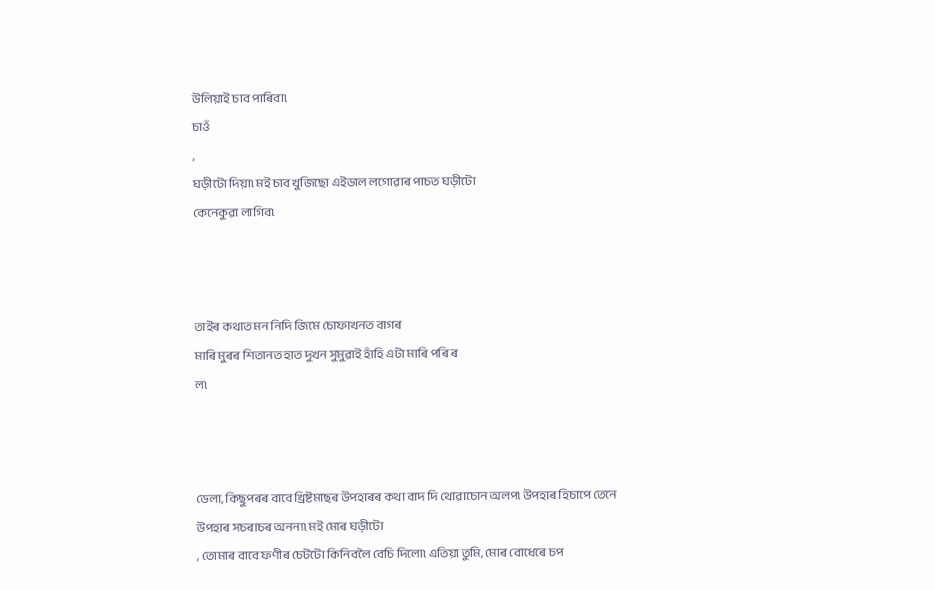উলিয়াই চাব পাৰিবা৷
চাওঁ
,
ঘড়ীটো দিয়া৷ মই চাব খুজিছো এইডাল লগোৱাৰ পাচত ঘড়ীটো
কেনেকুৱা লাগিব৷



তাইৰ কথাত মন নিদি জিমে চোফাখনত বাগৰ
মাৰি মুৰৰ শিতানত হাত দুখন সুমুৱাই হাঁহি এটা মাৰি পৰি ৰ
ল৷



ডেলা, কিছুপৰৰ বাবে খ্ৰিষ্টমাছৰ উপহাৰৰ কথা বাদ দি থোৱাচোন অলপ৷ উপহাৰ হিচাপে তেনে
উপহাৰ সচৰাচৰ অনন্য৷ মই মোৰ ঘড়ীটো
, তোমাৰ বাবে ফণীৰ চেটটো কিনিবলৈ বেচি দিলো৷ এতিয়া তুমি, মোৰ বোধেৰে চপ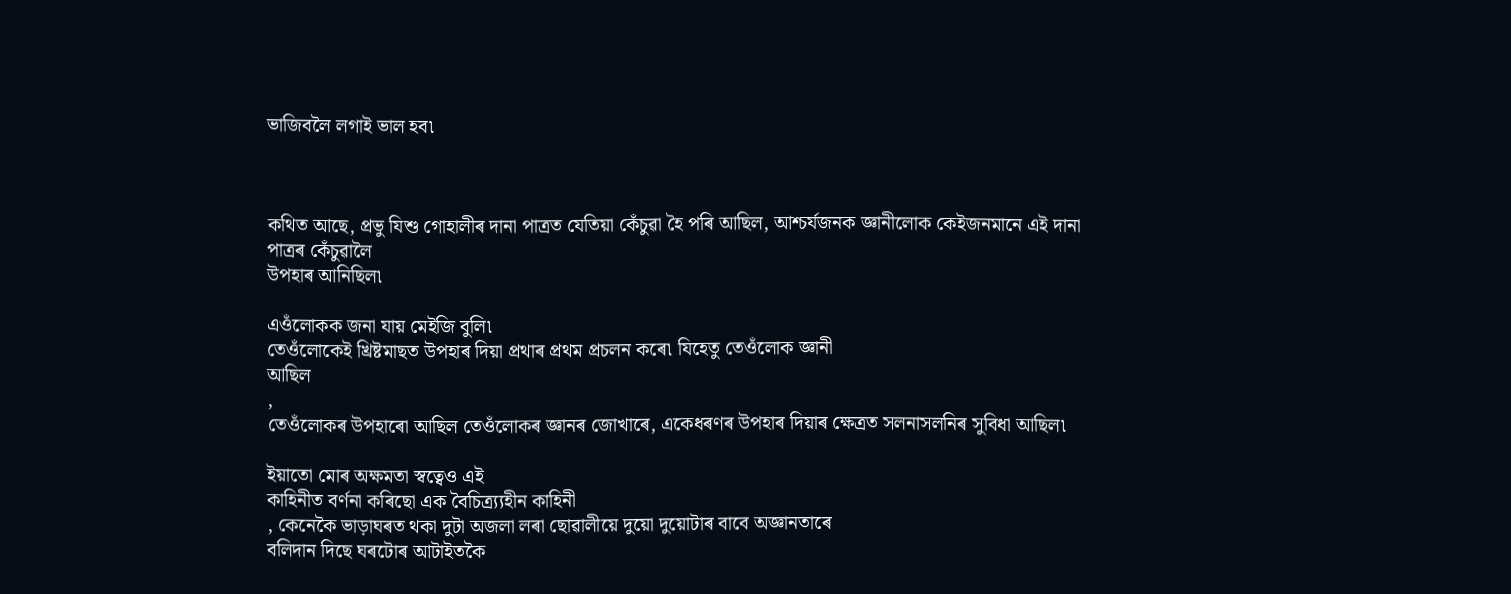ভাজিবলৈ লগাই ভাল হব৷



কথিত আছে, প্ৰভু যিশু গোহালীৰ দানা পাত্ৰত যেতিয়া কেঁচুৱা হৈ পৰি আছিল, আশ্চৰ্যজনক জ্ঞানীলোক কেইজনমানে এই দানা পাত্ৰৰ কেঁচুৱালৈ
উপহাৰ আনিছিল৷

এওঁলোকক জনা যায় মেইজি বুলি৷
তেওঁলোকেই খ্ৰিষ্টমাছত উপহাৰ দিয়া প্ৰথাৰ প্ৰথম প্ৰচলন কৰে৷ যিহেতু তেওঁলোক জ্ঞানী
আছিল
,
তেওঁলোকৰ উপহাৰো আছিল তেওঁলোকৰ জ্ঞানৰ জোখাৰে, একেধৰণৰ উপহাৰ দিয়াৰ ক্ষেত্ৰত সলনাসলনিৰ সুবিধা আছিল৷

ইয়াতো মোৰ অক্ষমতা স্বত্বেও এই
কাহিনীত বৰ্ণনা কৰিছো এক বৈচিত্ৰ্য্যহীন কাহিনী
, কেনেকৈ ভাড়াঘৰত থকা দুটা অজলা লৰা ছোৱালীয়ে দুয়ো দুয়োটাৰ বাবে অজ্ঞানতাৰে
বলিদান দিছে ঘৰটোৰ আটাইতকৈ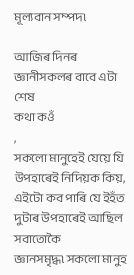মূল্যবান সম্পদ৷

আজিৰ দিনৰ জ্ঞানীসকলৰ বাবে এটা শেষ
কথা কওঁ
,
সকলো মানুহেই যেয়ে যি উপহাৰেই নিদিয়ক কিয়, এইটো কব পাৰি যে ইহঁত দুটাৰ উপহাৰেই আছিল সবাতোকৈ
জ্ঞানসমৃদ্ধ৷ সকলো মানুহ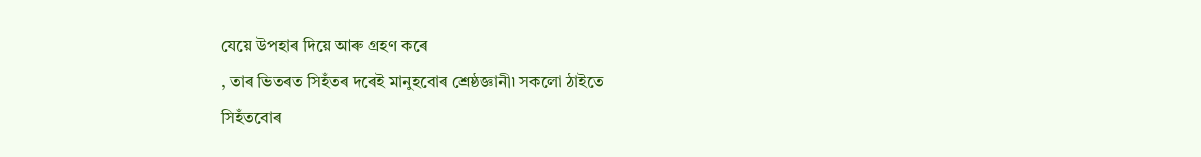যেয়ে উপহাৰ দিয়ে আৰু গ্ৰহণ কৰে
, তাৰ ভিতৰত সিহঁতৰ দৰেই মানুহবোৰ শ্ৰেষ্ঠজ্ঞানী৷ সকলো ঠাইতে
সিহঁতবোৰ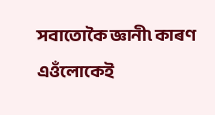সবাতোকৈ জ্ঞানী৷ কাৰণ এওঁলোকেই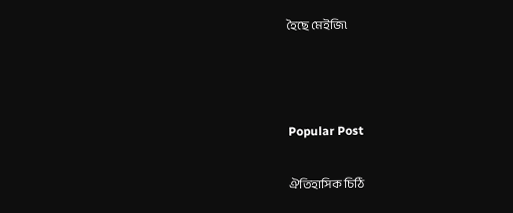হৈছে মেইজি৷



Popular Post

ঐতিহাসিক চিঠি